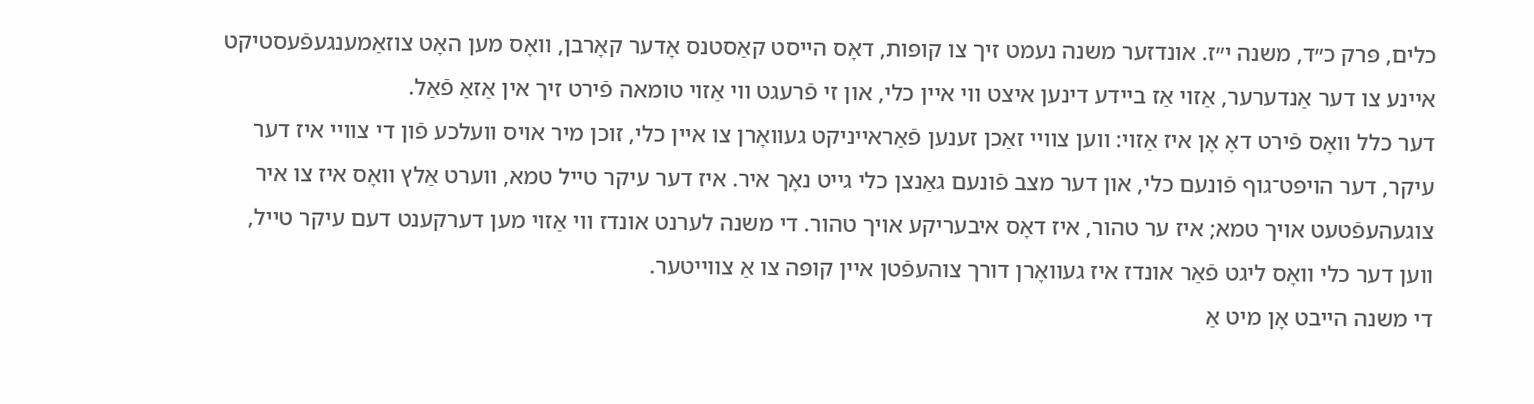כלים, פּרק כ״ד, משנה י״ז. אונדזער משנה נעמט זיך צו קופּות, דאָס הייסט קאַסטנס אָדער קאָרבן, וואָס מען האָט צוזאַמענגעפֿעסטיקט איינע צו דער אַנדערער, אַזוי אַז ביידע דינען איצט ווי איין כלי, און זי פֿרעגט ווי אַזוי טומאה פֿירט זיך אין אַזאַ פֿאַל.
דער כלל וואָס פֿירט דאָ אָן איז אַזוי: ווען צוויי זאַכן זענען פֿאַראייניקט געוואָרן צו איין כלי, זוכן מיר אויס וועלכע פֿון די צוויי איז דער עיקר, דער הויפּט־גוף פֿונעם כלי, און דער מצב פֿונעם גאַנצן כלי גייט נאָך איר. איז דער עיקר טייל טמא, ווערט אַלץ וואָס איז צו איר צוגעהעפֿטעט אויך טמא; איז ער טהור, איז דאָס איבעריקע אויך טהור. די משנה לערנט אונדז ווי אַזוי מען דערקענט דעם עיקר טייל, ווען דער כלי וואָס ליגט פֿאַר אונדז איז געוואָרן דורך צוהעפֿטן איין קופּה צו אַ צווייטער.
די משנה הייבט אָן מיט אַ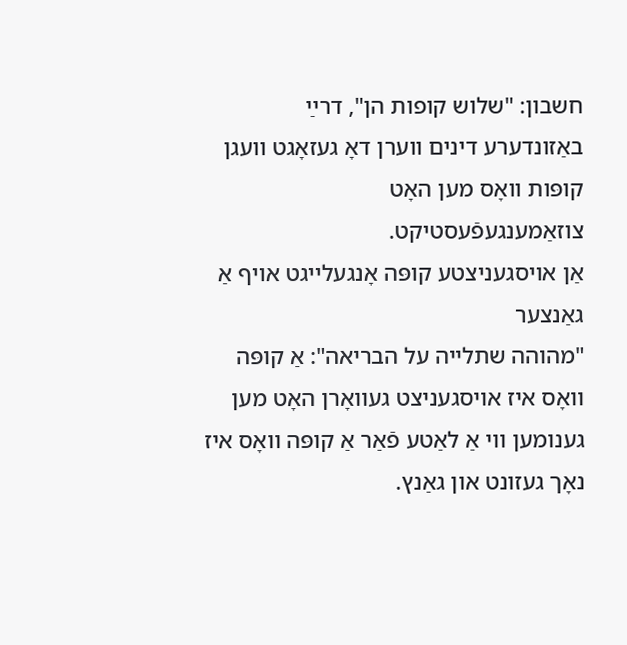חשבון: "שלוש קופות הן", דרײַ באַזונדערע דינים ווערן דאָ געזאָגט וועגן קופּות וואָס מען האָט צוזאַמענגעפֿעסטיקט.
אַן אויסגעניצטע קופּה אָנגעלייגט אויף אַ גאַנצער
"מהוהה שתלייה על הבריאה": אַ קופּה וואָס איז אויסגעניצט געוואָרן האָט מען גענומען ווי אַ לאַטע פֿאַר אַ קופּה וואָס איז נאָך געזונט און גאַנץ.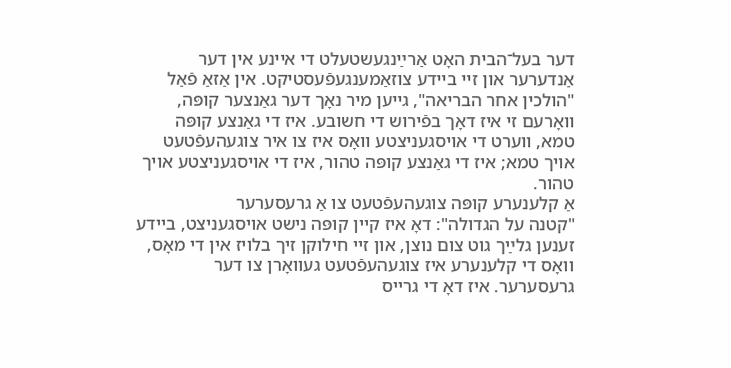דער בעל־הבית האָט אַרײַנגעשטעלט די איינע אין דער אַנדערער און זיי ביידע צוזאַמענגעפֿעסטיקט. אין אַזאַ פֿאַל "הולכין אחר הבריאה", גייען מיר נאָך דער גאַנצער קופּה, וואָרעם זי איז דאָך בפֿירוש די חשובע. איז די גאַנצע קופּה טמא, ווערט די אויסגעניצטע וואָס איז צו איר צוגעהעפֿטעט אויך טמא; איז די גאַנצע קופּה טהור, איז די אויסגעניצטע אויך טהור.
אַ קלענערע קופּה צוגעהעפֿטעט צו אַ גרעסערער
"קטנה על הגדולה": דאָ איז קיין קופּה נישט אויסגעניצט, ביידע זענען גלײַך גוט צום נוצן, און זיי חילוקן זיך בלויז אין די מאָס, וואָס די קלענערע איז צוגעהעפֿטעט געוואָרן צו דער גרעסערער. איז דאָ די גרייס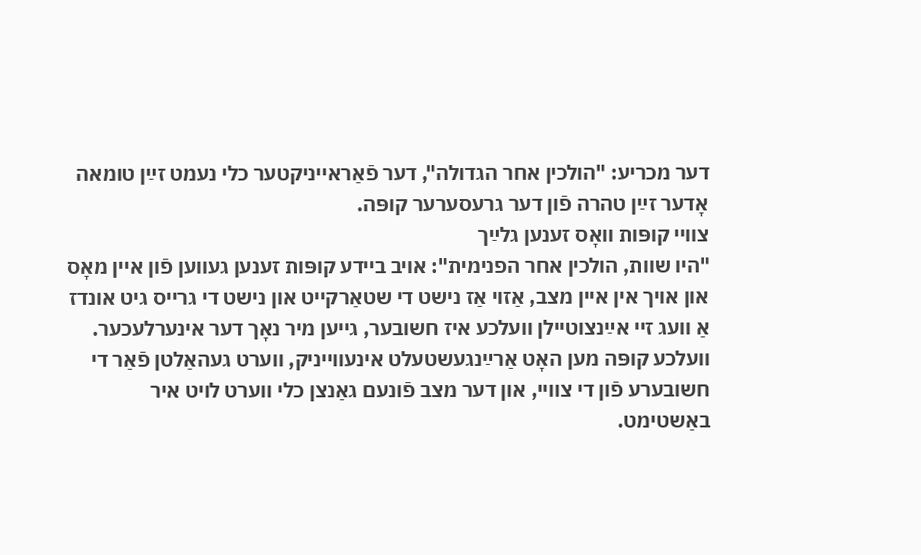דער מכריע: "הולכין אחר הגדולה", דער פֿאַראייניקטער כלי נעמט זײַן טומאה אָדער זײַן טהרה פֿון דער גרעסערער קופּה.
צוויי קופּות וואָס זענען גלײַך
"היו שוות, הולכין אחר הפנימית": אויב ביידע קופּות זענען געווען פֿון איין מאָס און אויך אין איין מצב, אַזוי אַז נישט די שטאַרקייט און נישט די גרייס גיט אונדז אַ וועג זיי אײַנצוטיילן וועלכע איז חשובער, גייען מיר נאָך דער אינערלעכער. וועלכע קופּה מען האָט אַרײַנגעשטעלט אינעווייניק, ווערט געהאַלטן פֿאַר די חשובערע פֿון די צוויי, און דער מצב פֿונעם גאַנצן כלי ווערט לויט איר באַשטימט.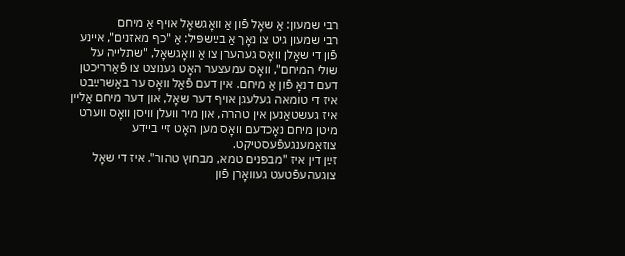רבי שמעון: אַ שאָל פֿון אַ וואָגשאָל אויף אַ מיחם
רבי שמעון גיט צו נאָך אַ בײַשפּיל: אַ "כף מאזנים", איינע פֿון די שאָלן וואָס געהערן צו אַ וואָגשאָל, "שתלייה על שולי המיחם", וואָס עמעצער האָט גענוצט צו פֿאַרריכטן דעם דנאָ פֿון אַ מיחם. אין דעם פֿאַל וואָס ער באַשרײַבט איז די טומאה געלעגן אויף דער שאָל, און דער מיחם אַליין איז געשטאַנען אין טהרה, און מיר וועלן וויסן וואָס ווערט מיטן מיחם נאָכדעם וואָס מען האָט זיי ביידע צוזאַמענגעפֿעסטיקט.
זײַן דין איז "מבפנים טמא, מבחוץ טהור". איז די שאָל צוגעהעפֿטעט געוואָרן פֿון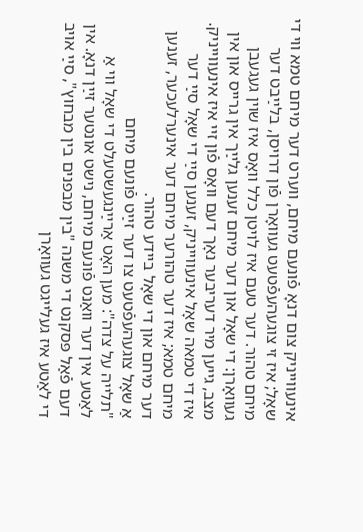אינעווייניק צום דנאָ פֿונעם מיחם, ווערט דער מיחם טמא ווי די שאָל; איז זי צוגעהעפֿטעט געוואָרן פֿון דרויסן, בלײַבט דער מיחם טהור. דער טעם איז לויטן כלל וואָס איז שוין געגעבן געוואָרן: די שאָל און דער מיחם זענען גלײַך אין גרייס און אין מצב, גייען מיר דעריבער נאָך דעם וואָס פֿון זיי איז אינעווייניק. איז די טמאה שאָל אינעווייניק, זענען סײַ די שאָל סײַ דער מיחם טמא; איז דער טהורער מיחם דער אינערלעכער, זענען דער מיחם און די שאָל ביידע טהור.
אַ שאָל צוגעהעפֿטעט צו דער זײַט פֿונעם מיחם
"תלייה על צדה": מען האָט אַרײַנגעשטעלט די שאָל ווי אַ לאַטע אין דער וואַנט פֿונעם מיחם, נישט אונטער זײַן דנאָ. אין דעם פֿאַל פּסקנט די משנה "בין מבפנים בין מבחוץ", סײַ אויב די לאַטע איז געלייגט געוואָרן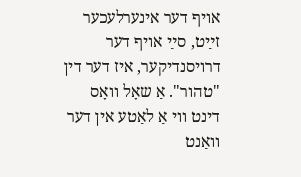אויף דער אינערלעכער זײַט, סײַ אויף דער דרויסנדיקער, איז דער דין "טהור". אַ שאָל וואָס דינט ווי אַ לאַטע אין דער וואַנט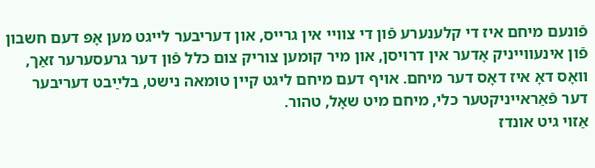פֿונעם מיחם איז די קלענערע פֿון די צוויי אין גרייס, און דעריבער לייגט מען אָפּ דעם חשבון פֿון אינעווייניק אָדער אין דרויסן, און מיר קומען צוריק צום כלל פֿון דער גרעסערער זאַך, וואָס דאָ איז דאָס דער מיחם. אויף דעם מיחם ליגט קיין טומאה נישט, בלײַבט דעריבער דער פֿאַראייניקטער כלי, מיחם מיט שאָל, טהור.
אַזוי גיט אונדז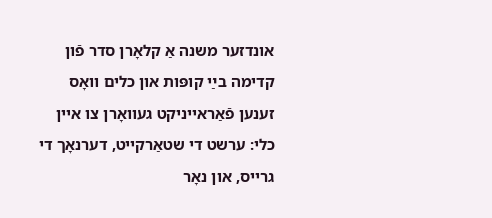אונדזער משנה אַ קלאָרן סדר פֿון קדימה בײַ קופּות און כלים וואָס זענען פֿאַראייניקט געוואָרן צו איין כלי: ערשט די שטאַרקייט, דערנאָך די גרייס, און נאָר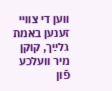ווען די צוויי זענען באמת גלײַך, קוקן מיר וועלכע פֿון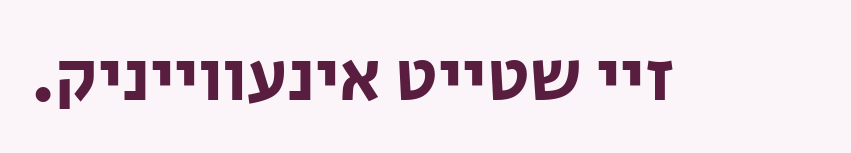זיי שטייט אינעווייניק.